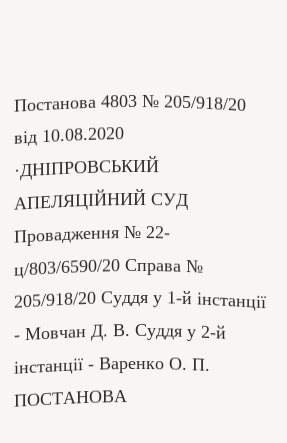Постанова 4803 № 205/918/20
від 10.08.2020 ·ДНІПРОВСЬКИЙ АПЕЛЯЦІЙНИЙ СУД Провадження № 22-ц/803/6590/20 Справа № 205/918/20 Суддя у 1-й інстанції - Мовчан Д. В. Суддя у 2-й інстанції - Варенко О. П. ПОСТАНОВА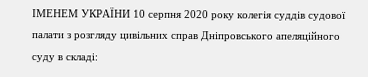ІМЕНЕМ УКРАЇНИ 10 серпня 2020 року колегія суддів судової палати з розгляду цивільних справ Дніпровського апеляційного суду в складі: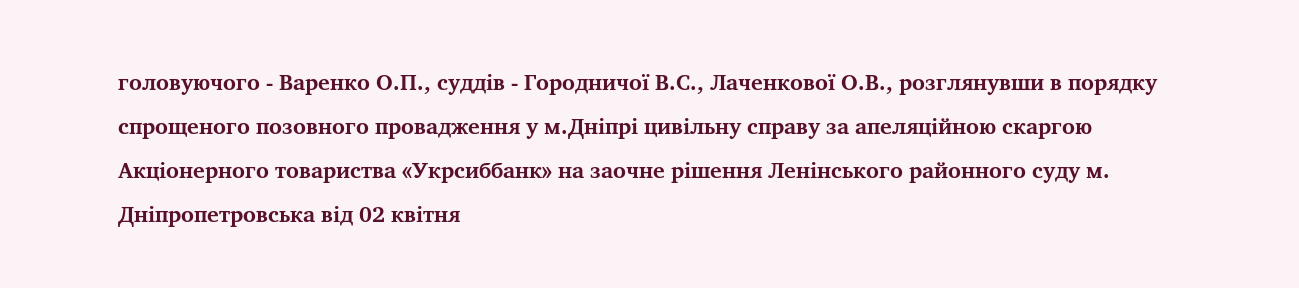головуючого - Варенко О.П., суддів - Городничої В.С., Лаченкової О.В., розглянувши в порядку спрощеного позовного провадження у м.Дніпрі цивільну справу за апеляційною скаргою Акціонерного товариства «Укрсиббанк» на заочне рішення Ленінського районного суду м. Дніпропетровська від 02 квітня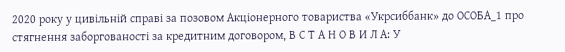2020 року у цивільній справі за позовом Акціонерного товариства «Укрсиббанк» до ОСОБА_1 про стягнення заборгованості за кредитним договором, В С Т А Н О В И Л А: У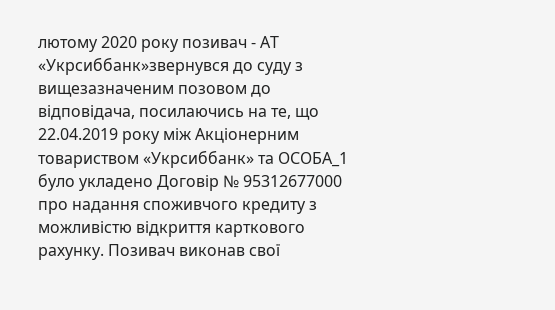лютому 2020 року позивач - АТ «Укрсиббанк»звернувся до суду з вищезазначеним позовом до відповідача, посилаючись на те, що 22.04.2019 року між Акціонерним товариством «Укрсиббанк» та ОСОБА_1 було укладено Договір № 95312677000 про надання споживчого кредиту з можливістю відкриття карткового рахунку. Позивач виконав свої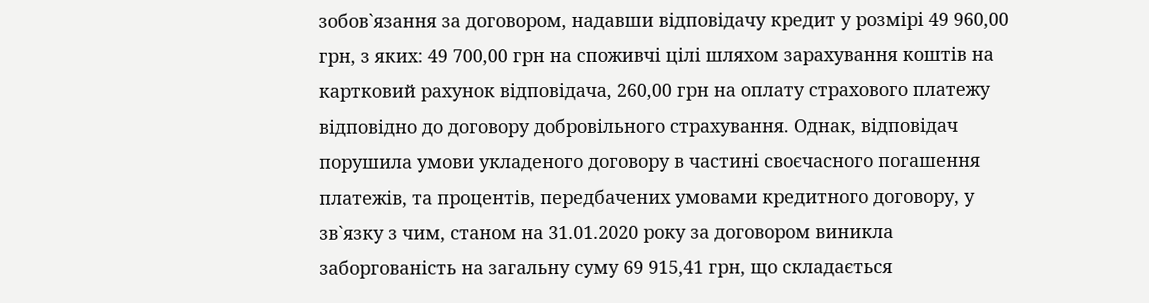зобов`язання за договором, надавши відповідачу кредит у розмірі 49 960,00 грн, з яких: 49 700,00 грн на споживчі цілі шляхом зарахування коштів на картковий рахунок відповідача, 260,00 грн на оплату страхового платежу відповідно до договору добровільного страхування. Однак, відповідач порушила умови укладеного договору в частині своєчасного погашення платежів, та процентів, передбачених умовами кредитного договору, у зв`язку з чим, станом на 31.01.2020 року за договором виникла заборгованість на загальну суму 69 915,41 грн, що складається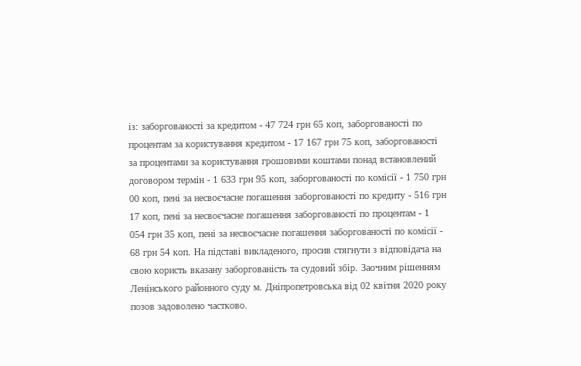із: заборгованості за кредитом - 47 724 грн 65 коп, заборгованості по процентам за користування кредитом - 17 167 грн 75 коп, заборгованості за процентами за користування грошовими коштами понад встановлений договором термін - 1 633 грн 95 коп, заборгованості по комісії - 1 750 грн 00 коп, пені за несвоєчасне погашення заборгованості по кредиту - 516 грн 17 коп, пені за несвоєчасне погашення заборгованості по процентам - 1 054 грн 35 коп, пені за несвоєчасне погашення заборгованості по комісії - 68 грн 54 коп. На підставі викладеного, просив стягнути з відповідача на свою користь вказану заборгованість та судовий збір. Заочним рішенням Ленінського районного суду м. Дніпропетровська від 02 квітня 2020 року позов задоволено частково.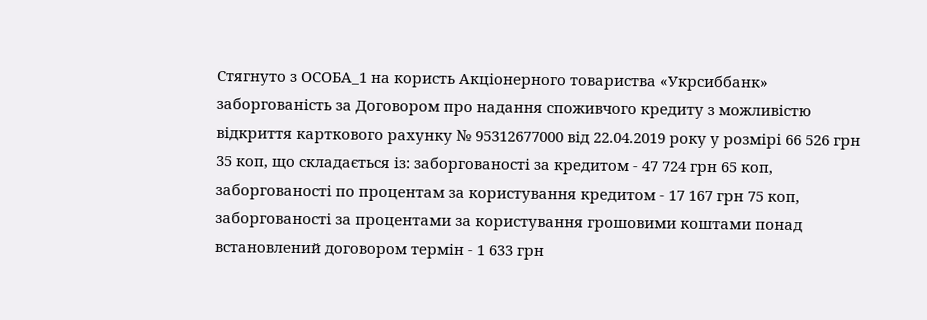Стягнуто з ОСОБА_1 на користь Акціонерного товариства «Укрсиббанк» заборгованість за Договором про надання споживчого кредиту з можливістю відкриття карткового рахунку № 95312677000 від 22.04.2019 року у розмірі 66 526 грн 35 коп, що складається із: заборгованості за кредитом - 47 724 грн 65 коп, заборгованості по процентам за користування кредитом - 17 167 грн 75 коп, заборгованості за процентами за користування грошовими коштами понад встановлений договором термін - 1 633 грн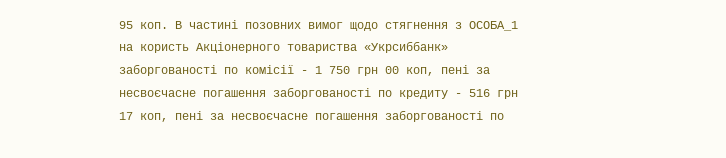95 коп. В частині позовних вимог щодо стягнення з ОСОБА_1 на користь Акціонерного товариства «Укрсиббанк» заборгованості по комісії - 1 750 грн 00 коп, пені за несвоєчасне погашення заборгованості по кредиту - 516 грн 17 коп, пені за несвоєчасне погашення заборгованості по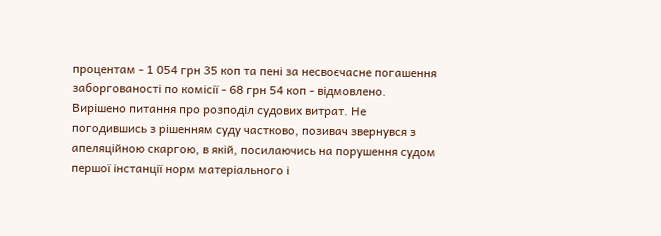процентам - 1 054 грн 35 коп та пені за несвоєчасне погашення заборгованості по комісії - 68 грн 54 коп - відмовлено. Вирішено питання про розподіл судових витрат. Не погодившись з рішенням суду частково, позивач звернувся з апеляційною скаргою, в якій, посилаючись на порушення судом першої інстанції норм матеріального і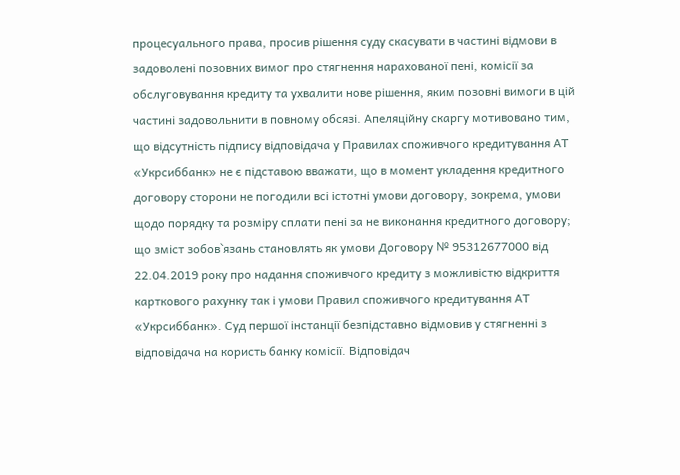процесуального права, просив рішення суду скасувати в частині відмови в задоволені позовних вимог про стягнення нарахованої пені, комісії за обслуговування кредиту та ухвалити нове рішення, яким позовні вимоги в цій частині задовольнити в повному обсязі. Апеляційну скаргу мотивовано тим, що відсутність підпису відповідача у Правилах споживчого кредитування АТ «Укрсиббанк» не є підставою вважати, що в момент укладення кредитного договору сторони не погодили всі істотні умови договору, зокрема, умови щодо порядку та розміру сплати пені за не виконання кредитного договору; що зміст зобов`язань становлять як умови Договору № 95312677000 від 22.04.2019 року про надання споживчого кредиту з можливістю відкриття карткового рахунку так і умови Правил споживчого кредитування АТ «Укрсиббанк». Суд першої інстанції безпідставно відмовив у стягненні з відповідача на користь банку комісії. Відповідач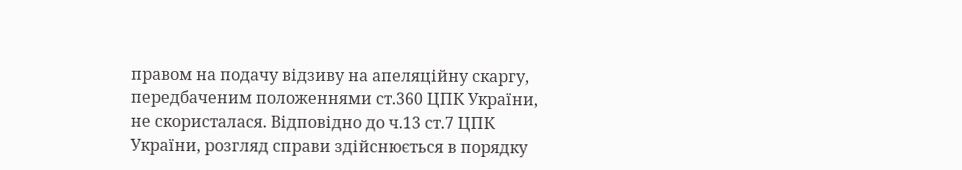правом на подачу відзиву на апеляційну скаргу, передбаченим положеннями ст.360 ЦПК України, не скористалася. Відповідно до ч.13 ст.7 ЦПК України, розгляд справи здійснюється в порядку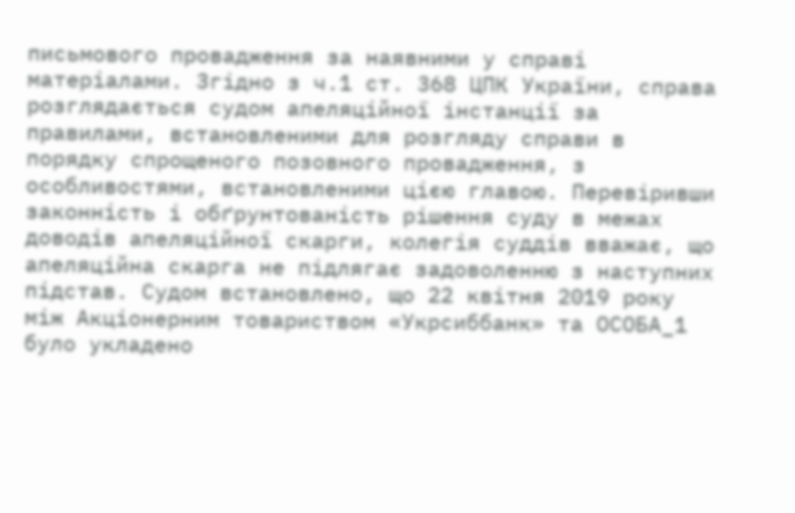письмового провадження за наявними у справі матеріалами. Згідно з ч.1 ст. 368 ЦПК України, справа розглядається судом апеляційної інстанції за правилами, встановленими для розгляду справи в порядку спрощеного позовного провадження, з особливостями, встановленими цією главою. Перевіривши законність і обґрунтованість рішення суду в межах доводів апеляційної скарги, колегія суддів вважає, що апеляційна скарга не підлягає задоволенню з наступних підстав. Судом встановлено, що 22 квітня 2019 року між Акціонерним товариством «Укрсиббанк» та ОСОБА_1 було укладено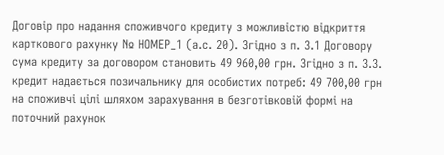Договір про надання споживчого кредиту з можливістю відкриття карткового рахунку № НОМЕР_1 (а.с. 20). Згідно з п. 3.1 Договору сума кредиту за договором становить 49 960,00 грн. Згідно з п. 3.3. кредит надається позичальнику для особистих потреб: 49 700,00 грн на споживчі цілі шляхом зарахування в безготівковій формі на поточний рахунок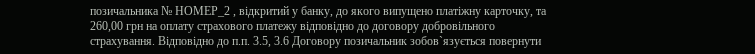позичальника № НОМЕР_2 , відкритий у банку, до якого випущено платіжну карточку, та 260,00 грн на оплату страхового платежу відповідно до договору добровільного страхування. Відповідно до п.п. 3.5, 3.6 Договору позичальник зобов`язується повернути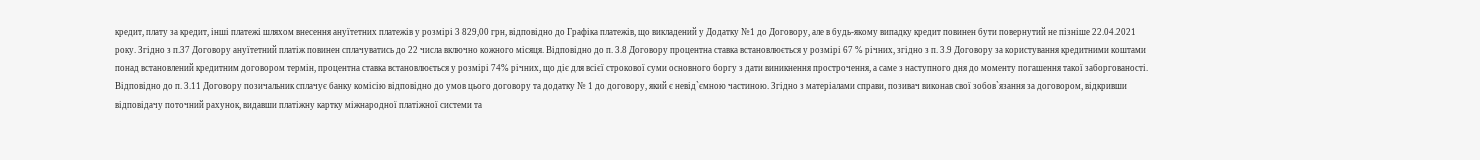кредит, плату за кредит, інші платежі шляхом внесення ануїтетних платежів у розмірі 3 829,00 грн, відповідно до Графіка платежів, що викладений у Додатку №1 до Договору, але в будь-якому випадку кредит повинен бути повернутий не пізніше 22.04.2021 року. Згідно з п.37 Договору ануїтетний платіж повинен сплачуватись до 22 числа включно кожного місяця. Відповідно до п. 3.8 Договору процентна ставка встановлюється у розмірі 67 % річних, згідно з п. 3.9 Договору за користування кредитними коштами понад встановлений кредитним договором термін, процентна ставка встановлюється у розмірі 74% річних, що діє для всієї строкової суми основного боргу з дати виникнення прострочення, а саме з наступного дня до моменту погашення такої заборгованості. Відповідно до п. 3.11 Договору позичальник сплачує банку комісію відповідно до умов цього договору та додатку № 1 до договору, який є невід`ємною частиною. Згідно з матеріалами справи, позивач виконав свої зобов`язання за договором, відкривши відповідачу поточний рахунок, видавши платіжну картку міжнародної платіжної системи та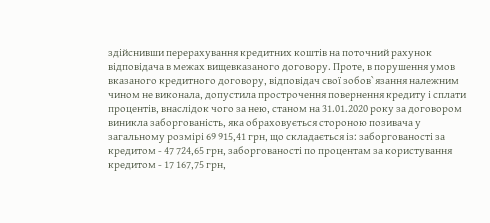здійснивши перерахування кредитних коштів на поточний рахунок відповідача в межах вищевказаного договору. Проте, в порушення умов вказаного кредитного договору, відповідач свої зобов`язання належним чином не виконала, допустила прострочення повернення кредиту і сплати процентів, внаслідок чого за нею, станом на 31.01.2020 року за договором виникла заборгованість, яка обраховується стороною позивача у загальному розмірі 69 915,41 грн, що складається із: заборгованості за кредитом - 47 724,65 грн, заборгованості по процентам за користування кредитом - 17 167,75 грн,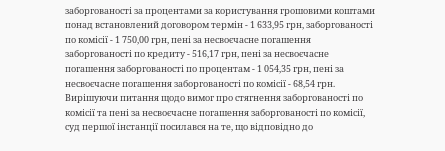заборгованості за процентами за користування грошовими коштами понад встановлений договором термін - 1 633,95 грн, заборгованості по комісії - 1 750,00 грн, пені за несвоєчасне погашення заборгованості по кредиту - 516,17 грн, пені за несвоєчасне погашення заборгованості по процентам - 1 054,35 грн, пені за несвоєчасне погашення заборгованості по комісії - 68,54 грн. Вирішуючи питання щодо вимог про стягнення заборгованості по комісії та пені за несвоєчасне погашення заборгованості по комісії, суд першої інстанції посилався на те, що відповідно до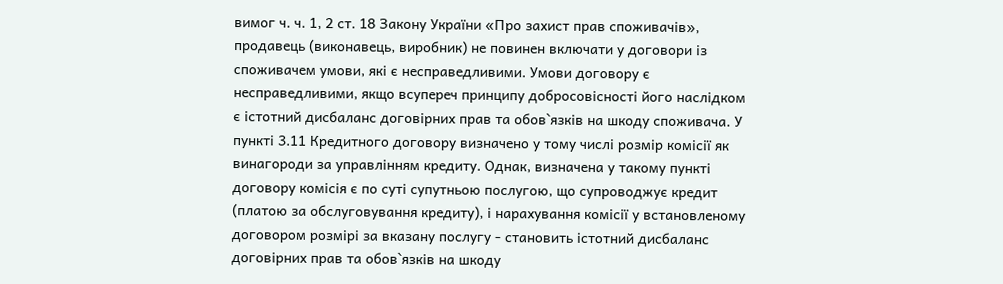вимог ч. ч. 1, 2 ст. 18 Закону України «Про захист прав споживачів», продавець (виконавець, виробник) не повинен включати у договори із споживачем умови, які є несправедливими. Умови договору є несправедливими, якщо всупереч принципу добросовісності його наслідком є істотний дисбаланс договірних прав та обов`язків на шкоду споживача. У пункті 3.11 Кредитного договору визначено у тому числі розмір комісії як винагороди за управлінням кредиту. Однак, визначена у такому пункті договору комісія є по суті супутньою послугою, що супроводжує кредит (платою за обслуговування кредиту), і нарахування комісії у встановленому договором розмірі за вказану послугу - становить істотний дисбаланс договірних прав та обов`язків на шкоду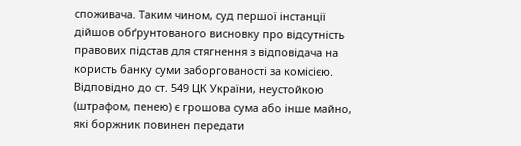споживача. Таким чином, суд першої інстанції дійшов обґрунтованого висновку про відсутність правових підстав для стягнення з відповідача на користь банку суми заборгованості за комісією. Відповідно до ст. 549 ЦК України, неустойкою (штрафом, пенею) є грошова сума або інше майно, які боржник повинен передати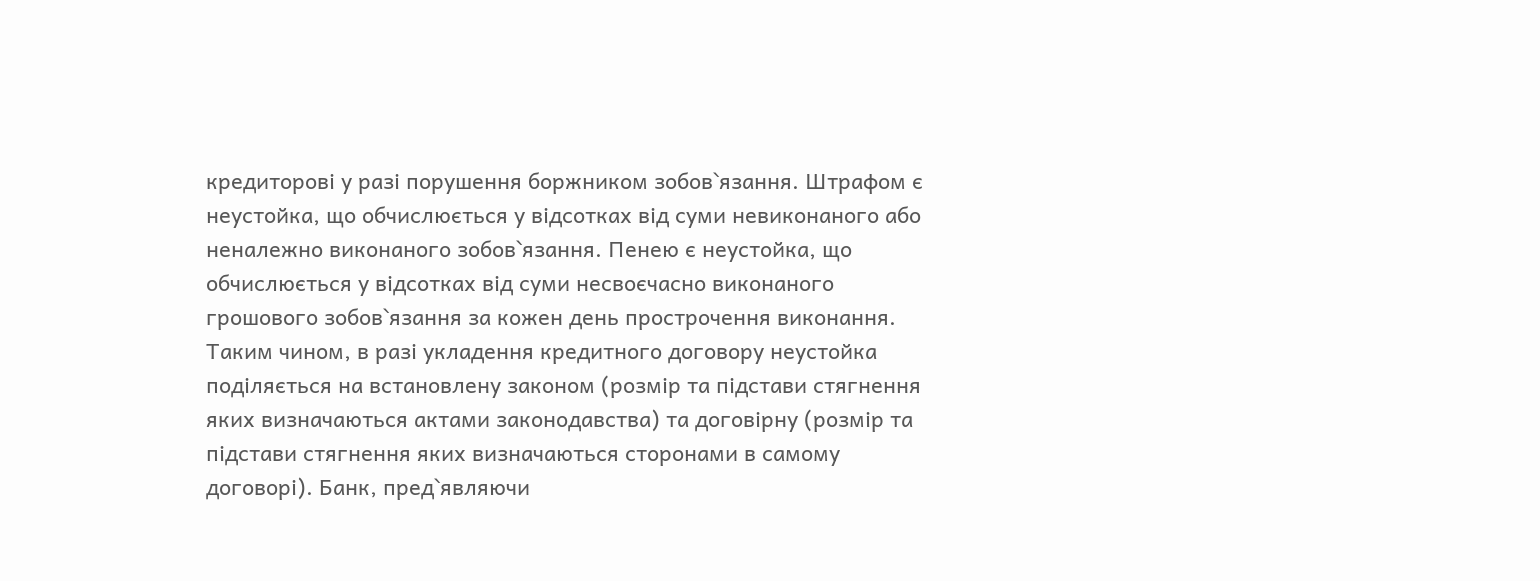кредиторові у разі порушення боржником зобов`язання. Штрафом є неустойка, що обчислюється у відсотках від суми невиконаного або неналежно виконаного зобов`язання. Пенею є неустойка, що обчислюється у відсотках від суми несвоєчасно виконаного грошового зобов`язання за кожен день прострочення виконання. Таким чином, в разі укладення кредитного договору неустойка поділяється на встановлену законом (розмір та підстави стягнення яких визначаються актами законодавства) та договірну (розмір та підстави стягнення яких визначаються сторонами в самому договорі). Банк, пред`являючи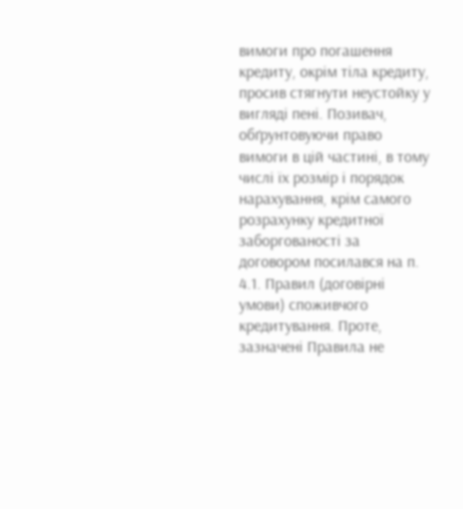вимоги про погашення кредиту, окрім тіла кредиту, просив стягнути неустойку у вигляді пені. Позивач, обґрунтовуючи право вимоги в цій частині, в тому числі їх розмір і порядок нарахування, крім самого розрахунку кредитної заборгованості за договором посилався на п. 4.1. Правил (договірні умови) споживчого кредитування. Проте, зазначені Правила не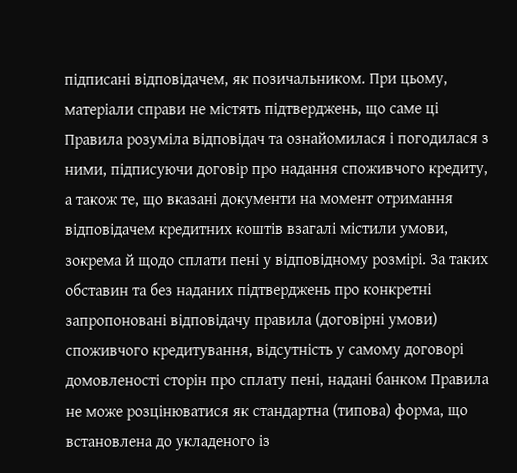підписані відповідачем, як позичальником. При цьому, матеріали справи не містять підтверджень, що саме ці Правила розуміла відповідач та ознайомилася і погодилася з ними, підписуючи договір про надання споживчого кредиту, а також те, що вказані документи на момент отримання відповідачем кредитних коштів взагалі містили умови, зокрема й щодо сплати пені у відповідному розмірі. За таких обставин та без наданих підтверджень про конкретні запропоновані відповідачу правила (договірні умови) споживчого кредитування, відсутність у самому договорі домовленості сторін про сплату пені, надані банком Правила не може розцінюватися як стандартна (типова) форма, що встановлена до укладеного із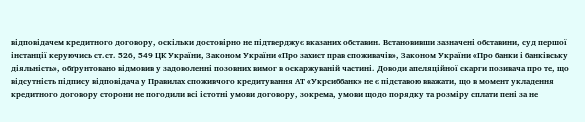відповідачем кредитного договору, оскільки достовірно не підтверджує вказаних обставин. Встановивши зазначені обставини, суд першої інстанції керуючись ст.ст. 526, 549 ЦК України, Законом України «Про захист прав споживачів», Законом України «Про банки і банківську діяльність», обґрунтовано відмовив у задоволенні позовних вимог в оскаржуваній частині. Доводи апеляційної скарги позивача про те, що відсутність підпису відповідача у Правилах споживчого кредитування АТ «Укрсиббанк» не є підставою вважати, що в момент укладення кредитного договору сторони не погодили всі істотні умови договору, зокрема, умови щодо порядку та розміру сплати пені за не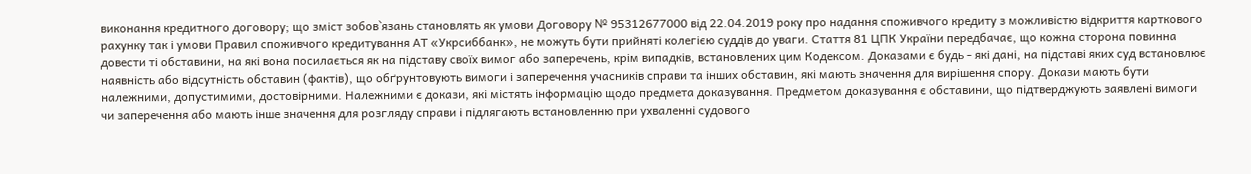виконання кредитного договору; що зміст зобов`язань становлять як умови Договору № 95312677000 від 22.04.2019 року про надання споживчого кредиту з можливістю відкриття карткового рахунку так і умови Правил споживчого кредитування АТ «Укрсиббанк», не можуть бути прийняті колегією суддів до уваги. Стаття 81 ЦПК України передбачає, що кожна сторона повинна довести ті обставини, на які вона посилається як на підставу своїх вимог або заперечень, крім випадків, встановлених цим Кодексом. Доказами є будь - які дані, на підставі яких суд встановлює наявність або відсутність обставин (фактів), що обґрунтовують вимоги і заперечення учасників справи та інших обставин, які мають значення для вирішення спору. Докази мають бути належними, допустимими, достовірними. Належними є докази, які містять інформацію щодо предмета доказування. Предметом доказування є обставини, що підтверджують заявлені вимоги чи заперечення або мають інше значення для розгляду справи і підлягають встановленню при ухваленні судового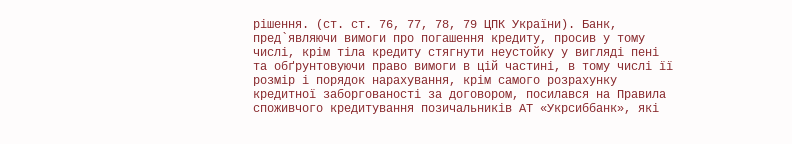рішення. (ст. ст. 76, 77, 78, 79 ЦПК України). Банк, пред`являючи вимоги про погашення кредиту, просив у тому числі, крім тіла кредиту стягнути неустойку у вигляді пені та обґрунтовуючи право вимоги в цій частині, в тому числі її розмір і порядок нарахування, крім самого розрахунку кредитної заборгованості за договором, посилався на Правила споживчого кредитування позичальників АТ «Укрсиббанк», які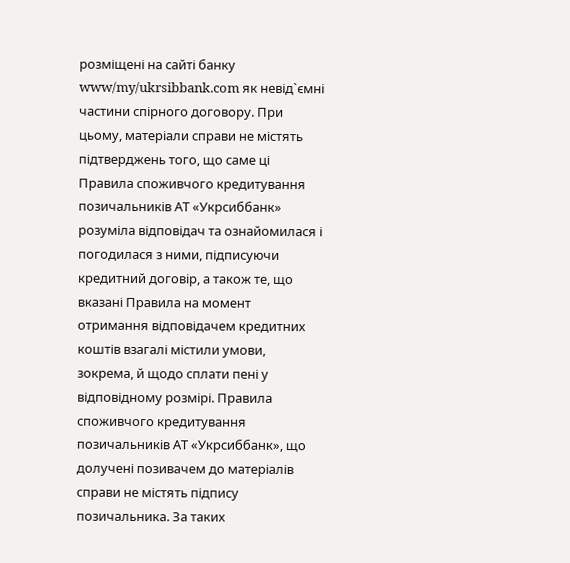розміщені на сайті банку www/my/ukrsibbank.com як невід`ємні частини спірного договору. При цьому, матеріали справи не містять підтверджень того, що саме ці Правила споживчого кредитування позичальників АТ «Укрсиббанк» розуміла відповідач та ознайомилася і погодилася з ними, підписуючи кредитний договір, а також те, що вказані Правила на момент отримання відповідачем кредитних коштів взагалі містили умови, зокрема, й щодо сплати пені у відповідному розмірі. Правила споживчого кредитування позичальників АТ «Укрсиббанк», що долучені позивачем до матеріалів справи не містять підпису позичальника. За таких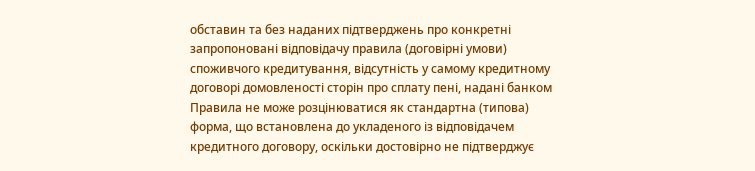обставин та без наданих підтверджень про конкретні запропоновані відповідачу правила (договірні умови) споживчого кредитування, відсутність у самому кредитному договорі домовленості сторін про сплату пені, надані банком Правила не може розцінюватися як стандартна (типова) форма, що встановлена до укладеного із відповідачем кредитного договору, оскільки достовірно не підтверджує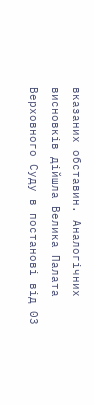вказаних обставин. Аналогічних висновків дійшла Велика Палата Верховного Суду в постанові від 03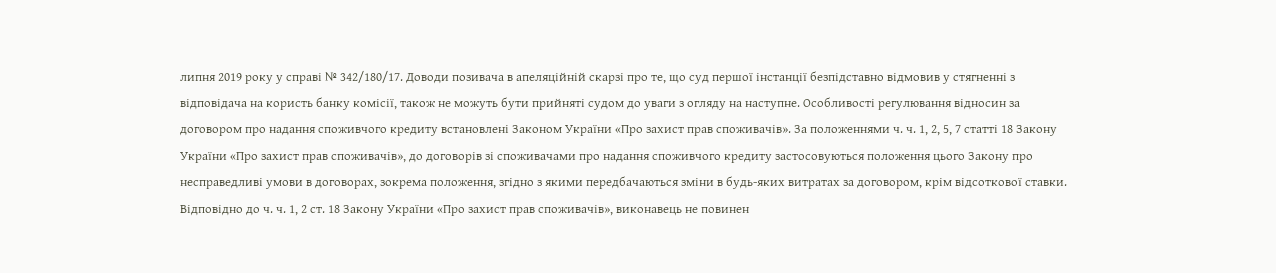липня 2019 року у справі № 342/180/17. Доводи позивача в апеляційній скарзі про те, що суд першої інстанції безпідставно відмовив у стягненні з відповідача на користь банку комісії, також не можуть бути прийняті судом до уваги з огляду на наступне. Особливості регулювання відносин за договором про надання споживчого кредиту встановлені Законом України «Про захист прав споживачів». За положеннями ч. ч. 1, 2, 5, 7 статті 18 Закону України «Про захист прав споживачів», до договорів зі споживачами про надання споживчого кредиту застосовуються положення цього Закону про несправедливі умови в договорах, зокрема положення, згідно з якими передбачаються зміни в будь-яких витратах за договором, крім відсоткової ставки. Відповідно до ч. ч. 1, 2 ст. 18 Закону України «Про захист прав споживачів», виконавець не повинен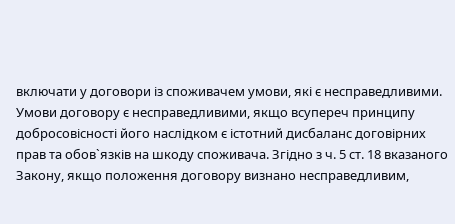включати у договори із споживачем умови, які є несправедливими. Умови договору є несправедливими, якщо всупереч принципу добросовісності його наслідком є істотний дисбаланс договірних прав та обов`язків на шкоду споживача. Згідно з ч. 5 ст. 18 вказаного Закону, якщо положення договору визнано несправедливим,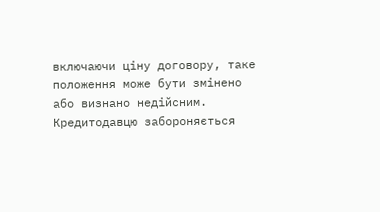включаючи ціну договору, таке положення може бути змінено або визнано недійсним. Кредитодавцю забороняється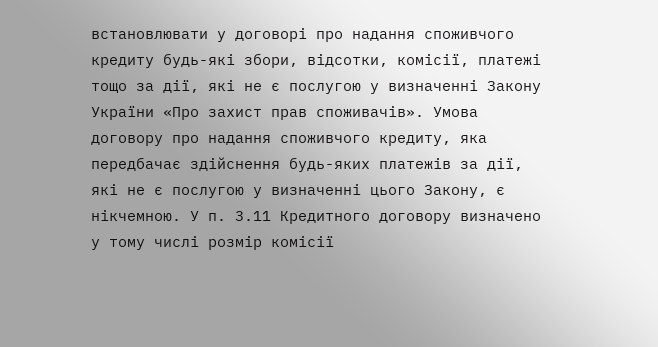встановлювати у договорі про надання споживчого кредиту будь-які збори, відсотки, комісії, платежі тощо за дії, які не є послугою у визначенні Закону України «Про захист прав споживачів». Умова договору про надання споживчого кредиту, яка передбачає здійснення будь-яких платежів за дії, які не є послугою у визначенні цього Закону, є нікчемною. У п. 3.11 Кредитного договору визначено у тому числі розмір комісії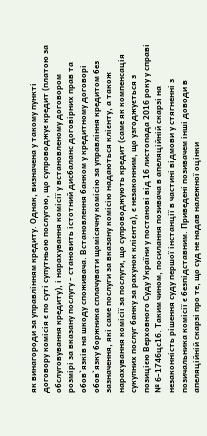як винагороди за управлінням кредиту. Однак, визначена у такому пункті договору комісія є по суті супутньою послугою, що супроводжує кредит (платою за обслуговування кредиту), і нарахування комісії у встановленому договором розмірі за вказану послугу - становить істотний дисбаланс договірних прав та обов`язків на шкоду споживача. Встановлення банком у кредитному договорі обов`язку боржника сплачувати щомісячну комісію за управління кредитом без зазначення, які саме послуги за вказану комісію надаються клієнту, а також нарахування комісії за послуги, що супроводжують кредит (саме як компенсація сукупних послуг банку за рахунок клієнта), є незаконним, що узгоджується з позицією Верховного Суду України у постанові від 16 листопада 2016 року у справі № 6-1746цс16. Таким чином, посилання позивача в апеляційній скарзі на незаконність рішення суду першої інстанції в частині відмови у стягненні з позичальника комісії є безпідставним. Приведені позивачем інші доводи в апеляційній скарзі про те, що суд не надав належної оцінки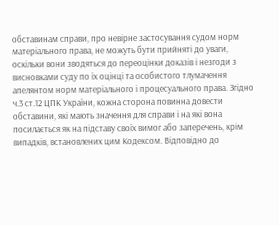обставинам справи, про невірне застосування судом норм матеріального права, не можуть бути прийняті до уваги, оскільки вони зводяться до переоцінки доказів і незгоди з висновками суду по їх оцінці та особистого тлумачення апелянтом норм матеріального і процесуального права. Згідно ч.3 ст.12 ЦПК України, кожна сторона повинна довести обставини, які мають значення для справи і на які вона посилається як на підставу своїх вимог або заперечень, крім випадків, встановлених цим Кодексом. Відповідно до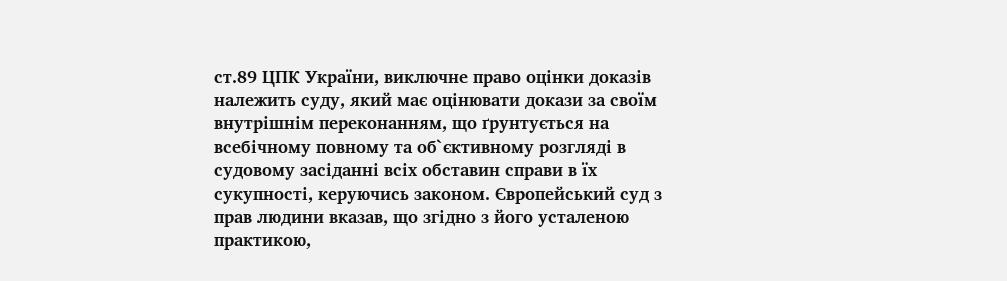ст.89 ЦПК України, виключне право оцінки доказів належить суду, який має оцінювати докази за своїм внутрішнім переконанням, що ґрунтується на всебічному повному та об`єктивному розгляді в судовому засіданні всіх обставин справи в їх сукупності, керуючись законом. Європейський суд з прав людини вказав, що згідно з його усталеною практикою,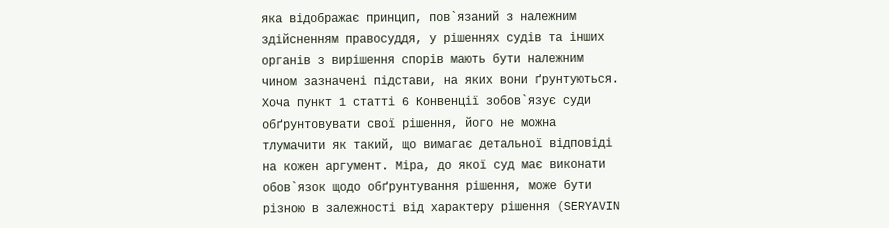яка відображає принцип, пов`язаний з належним здійсненням правосуддя, у рішеннях судів та інших органів з вирішення спорів мають бути належним чином зазначені підстави, на яких вони ґрунтуються. Хоча пункт 1 статті 6 Конвенції зобов`язує суди обґрунтовувати свої рішення, його не можна тлумачити як такий, що вимагає детальної відповіді на кожен аргумент. Міра, до якої суд має виконати обов`язок щодо обґрунтування рішення, може бути різною в залежності від характеру рішення (SERYAVIN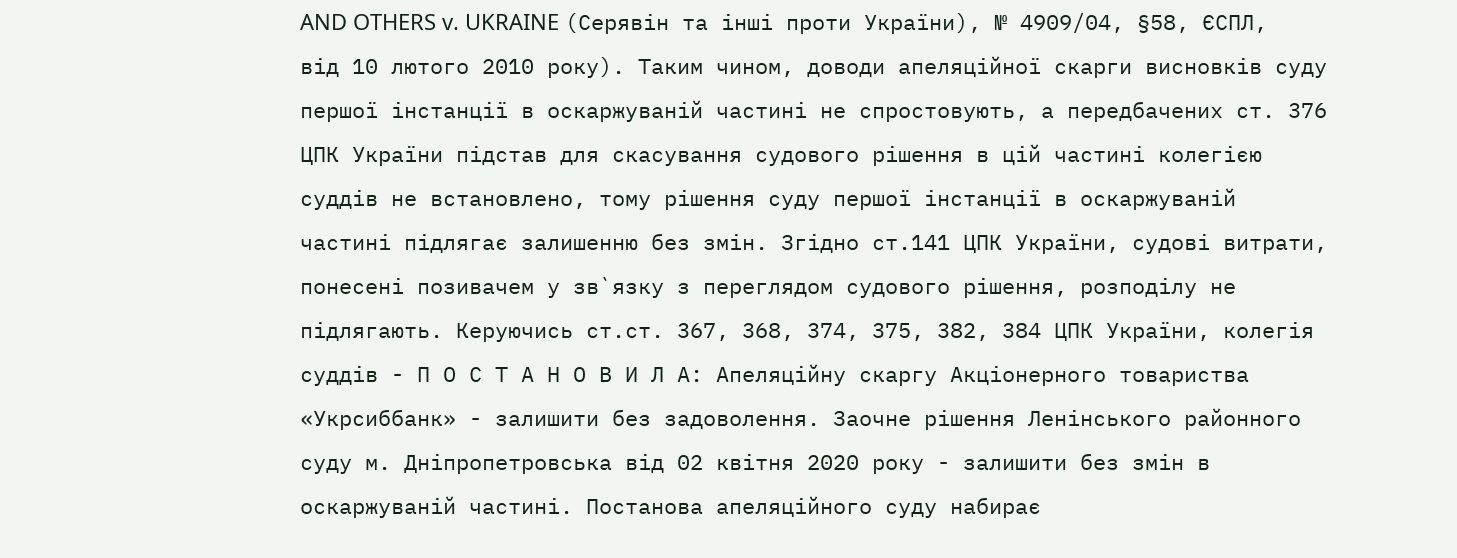AND OTHERS v. UKRAINE (Серявін та інші проти України), № 4909/04, §58, ЄСПЛ, від 10 лютого 2010 року). Таким чином, доводи апеляційної скарги висновків суду першої інстанції в оскаржуваній частині не спростовують, а передбачених ст. 376 ЦПК України підстав для скасування судового рішення в цій частині колегією суддів не встановлено, тому рішення суду першої інстанції в оскаржуваній частині підлягає залишенню без змін. Згідно ст.141 ЦПК України, судові витрати, понесені позивачем у зв`язку з переглядом судового рішення, розподілу не підлягають. Керуючись ст.ст. 367, 368, 374, 375, 382, 384 ЦПК України, колегія суддів - П О С Т А Н О В И Л А: Апеляційну скаргу Акціонерного товариства «Укрсиббанк» - залишити без задоволення. Заочне рішення Ленінського районного суду м. Дніпропетровська від 02 квітня 2020 року - залишити без змін в оскаржуваній частині. Постанова апеляційного суду набирає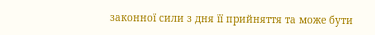законної сили з дня її прийняття та може бути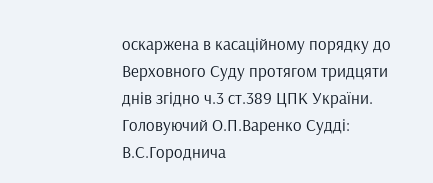оскаржена в касаційному порядку до Верховного Суду протягом тридцяти днів згідно ч.3 ст.389 ЦПК України. Головуючий О.П.Варенко Судді: В.С.Городнича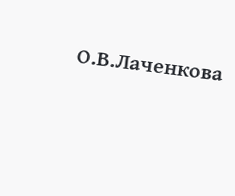О.В.Лаченкова